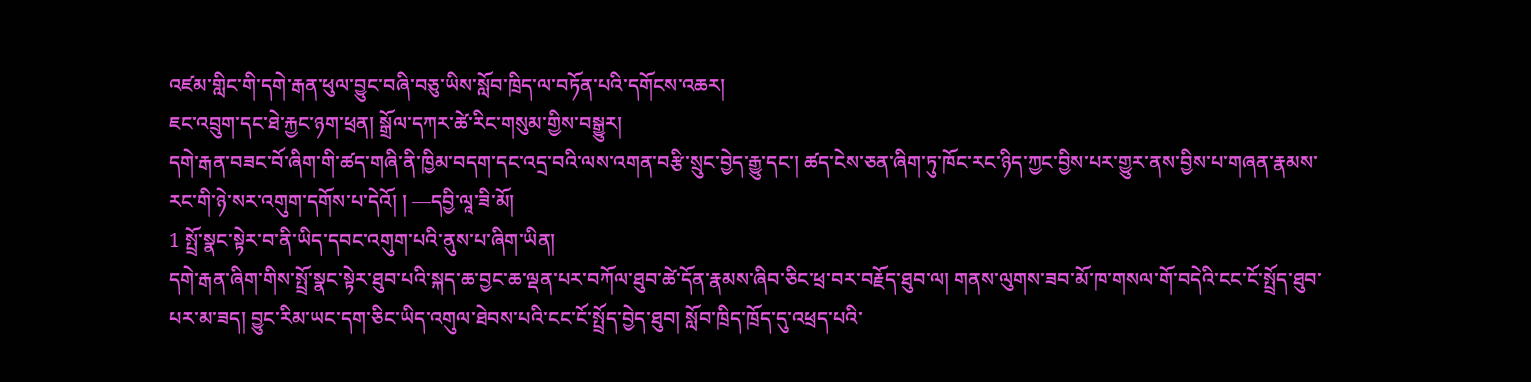འཛམ་གླིང་གི་དགེ་རྒན་ཕུལ་བྱུང་བཞི་བཅུ་ཡིས་སློབ་ཁྲིད་ལ་བཏོན་པའི་དགོངས་འཆར།
ཇང་འབྲུག་དང་ཐེ་རྐྱང་ཉག་ཕྲན། སྒྲོལ་དཀར་ཚེ་རིང་གསུམ་གྱིས་བསྒྱུར།
དགེ་རྒན་བཟང་བོ་ཞིག་གི་ཚད་གཞི་ནི་ཁྱིམ་བདག་དང་འདྲ་བའི་ལས་འགན་བརྩི་སྲུང་བྱེད་རྒྱུ་དང་། ཚད་ངེས་ཅན་ཞིག་ཏུ་ཁོང་རང་ཉིད་ཀྱང་བྱིས་པར་གྱུར་ནས་བྱིས་པ་གཞན་རྣམས་རང་གི་ཉེ་སར་འགུག་དགོས་པ་དེའོ། ། —དབྱི་ལཱ་ཟི་མོ།
1 སྤྲོ་སྣང་སྟེར་བ་ནི་ཡིད་དབང་འགུག་པའི་ནུས་པ་ཞིག་ཡིན།
དགེ་རྒན་ཞིག་གིས་སྤྲོ་སྣང་སྟེར་ཐུབ་པའི་སྐད་ཆ་བྱང་ཆ་ལྡན་པར་བཀོལ་ཐུབ་ཚེ་དོན་རྣམས་ཞིབ་ཅིང་ཕྲ་བར་བརྗོད་ཐུབ་ལ། གནས་ལུགས་ཟབ་མོ་ཁ་གསལ་གོ་བདེའི་ངང་ངོ་སྤྲོད་ཐུབ་པར་མ་ཟད། བྱུང་རིམ་ཡང་དག་ཅིང་ཡིད་འགུལ་ཐེབས་པའི་ངང་ངོ་སྤྲོད་བྱེད་ཐུབ། སློབ་ཁྲིད་ཁྲོད་དུ་འཕྲད་པའི་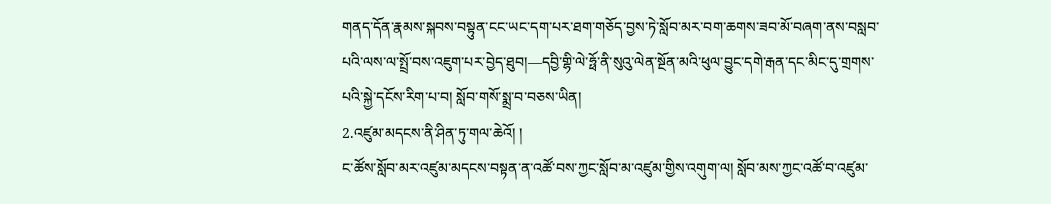གནད་དོན་རྣམས་སྐབས་བསྟུན་ངང་ཡང་དག་པར་ཐག་གཅོད་བྱས་ཏེ་སློབ་མར་བག་ཆགས་ཟབ་མོ་བཞག་ནས་བསླབ་པའི་ལས་ལ་སྤྲོ་བས་འཇུག་པར་བྱེད་ཐུབ།—དབྱི་གྷི་ལེ་ཧྥོ་ནི་སུའུ་ལེན་སྔོན་མའི་ཕུལ་བྱུང་དགེ་རྒན་དང་མིང་དུ་གྲགས་པའི་སྐྱེ་དངོས་རིག་པ་བ། སློབ་གསོ་སྨྲ་བ་བཅས་ཡིན།
2.འཛུམ་མདངས་ནི་ཤིན་ཏུ་གལ་ཆེའོ། །
ང་ཚོས་སློབ་མར་འཛུམ་མདངས་བསྟན་ན་འཚོ་བས་ཀྱང་སློབ་མ་འཛུམ་གྱིས་འགུག་ལ། སློབ་མས་ཀྱང་འཚོ་བ་འཛུམ་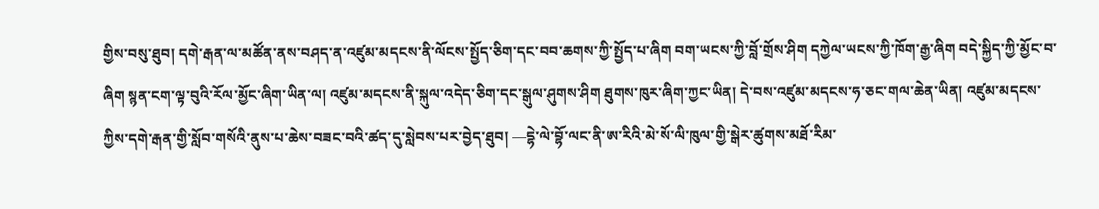གྱིས་བསུ་ཐུབ། དགེ་རྒན་ལ་མཚོན་ནས་བཤད་ན་འཛུམ་མདངས་ནི་ལོངས་སྤྱོད་ཅིག་དང་བབ་ཆགས་ཀྱི་སྤྱོད་པ་ཞིག བག་ཡངས་ཀྱི་བློ་གྲོས་ཤིག དཀྱེལ་ཡངས་ཀྱི་ཁོག་རྒྱ་ཞིག བདེ་སྐྱིད་ཀྱི་མྱོང་བ་ཞིག སྙན་ངག་ལྟ་བུའི་རོལ་མྱོང་ཞིག་ཡིན་ལ། འཛུམ་མདངས་ནི་སྐུལ་འདེད་ཅིག་དང་སྒུལ་ཤུགས་ཤིག ཐུགས་ཁུར་ཞིག་ཀྱང་ཡིན། དེ་བས་འཛུམ་མདངས་ཧ་ཅང་གལ་ཆེན་ཡིན། འཛུམ་མདངས་ཀྱིས་དགེ་རྒན་གྱི་སློབ་གསོའི་ནུས་པ་ཆེས་བཟང་བའི་ཚད་དུ་སླེབས་པར་བྱེད་ཐུབ། —དྷེ་ལེ་བྷོ་ལང་ནི་ཨ་རིའི་མེ་སོ་ལི་ཁུལ་གྱི་སྒེར་ཚུགས་མཐོ་རིམ་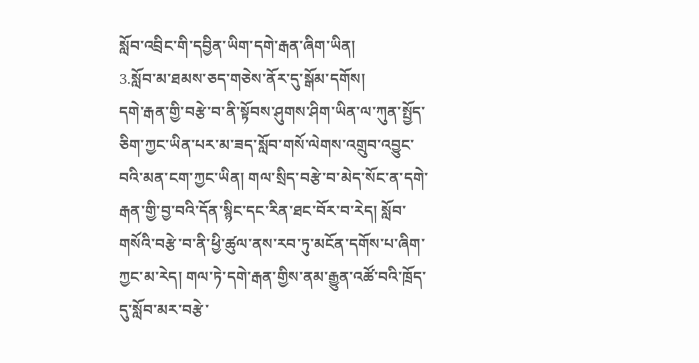སློབ་འབྲིང་གི་དབྱིན་ཡིག་དགེ་རྒན་ཞིག་ཡིན།
3.སློབ་མ་ཐམས་ཅད་གཅེས་ནོར་དུ་སྒོམ་དགོས།
དགེ་རྒན་གྱི་བརྩེ་བ་ནི་སྟོབས་ཤུགས་ཤིག་ཡིན་ལ་ཀུན་སྤྱོད་ཅིག་ཀྱང་ཡིན་པར་མ་ཟད་སློབ་གསོ་ལེགས་འགྲུབ་འབྱུང་བའི་མན་ངག་ཀྱང་ཡིན། གལ་སྲིད་བརྩེ་བ་མེད་སོང་ན་དགེ་རྒན་གྱི་བྱ་བའི་དོན་སྙིང་དང་རིན་ཐང་བོར་བ་རེད། སློབ་གསོའི་བརྩེ་བ་ནི་ཕྱི་ཚུལ་ནས་རབ་ཏུ་མངོན་དགོས་པ་ཞིག་ཀྱང་མ་རེད། གལ་ཏེ་དགེ་རྒན་གྱིས་ནམ་རྒྱུན་འཚོ་བའི་ཁྲོད་དུ་སློབ་མར་བརྩེ་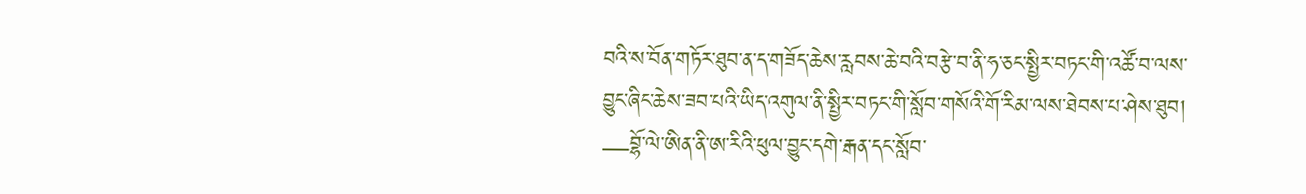བའི་ས་བོན་གཏོར་ཐུབ་ན་ད་གཟོད་ཆེས་རླབས་ཆེ་བའི་བརྩེ་བ་ནི་ཧ་ཅང་སྤྱིར་བཏང་གི་འཚོ་བ་ལས་བྱུང་ཞིང་ཆེས་ཟབ་པའི་ཡིད་འགུལ་ནི་སྤྱིར་བཏང་གི་སློབ་གསོའི་གོ་རིམ་ལས་ཐེབས་པ་ཤེས་ཐུབ། —བྷོ་ལེ་ཨིན་ནི་ཨ་རིའི་ཕུལ་བྱུང་དགེ་རྒན་དང་སློབ་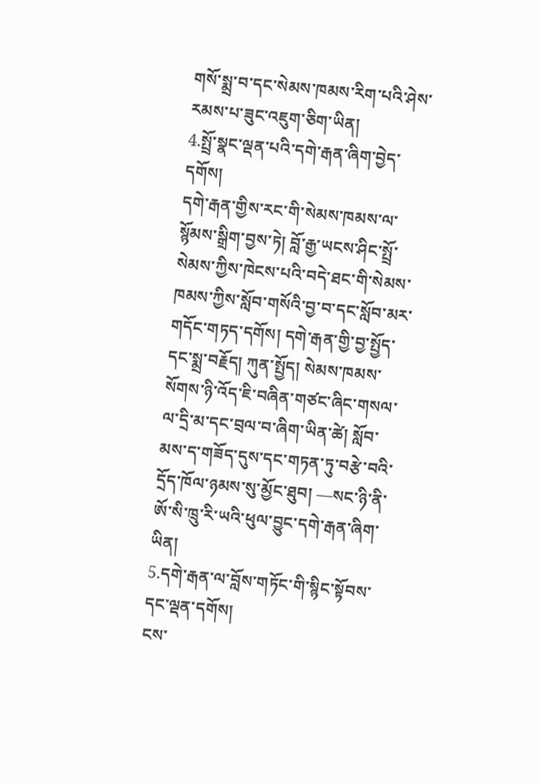གསོ་སྨྲ་བ་དང་སེམས་ཁམས་རིག་པའི་ཤེས་རམས་པ་ཟུང་འཇུག་ཅིག་ཡིན།
4.སྤྲོ་སྣང་ལྡན་པའི་དགེ་རྒན་ཞིག་བྱེད་དགོས།
དགེ་རྒན་གྱིས་རང་གི་སེམས་ཁམས་ལ་སྙོམས་སྒྲིག་བྱས་ཏེ། བློ་རྒྱ་ཡངས་ཤིང་སྤྲོ་སེམས་ཀྱིས་ཁེངས་པའི་བདེ་ཐང་གི་སེམས་ཁམས་ཀྱིས་སློབ་གསོའི་བྱ་བ་དང་སློབ་མར་གདོང་གཏད་དགོས། དགེ་རྒན་གྱི་བྱ་སྤྱོད་དང་སྨྲ་བརྗོད། ཀུན་སྤྱོད། སེམས་ཁམས་སོགས་ཉི་འོད་ཇི་བཞིན་གཙང་ཞིང་གསལ་ལ་དྲི་མ་དང་བྲལ་བ་ཞིག་ཡིན་ཚེ། སློབ་མས་ད་གཟོད་དུས་དང་གཏན་ཏུ་བརྩེ་བའི་དྲོད་ཁོལ་ཉམས་སུ་མྱོང་ཐུབ། —སང་ཉི་ནི་ཨོ་སི་ཁྲུ་རི་ཡའི་ཕུལ་བྱུང་དགེ་རྒན་ཞིག་ཡིན།
5.དགེ་རྒན་ལ་བློས་གཏོང་གི་སྙིང་སྟོབས་དང་ལྡན་དགོས།
ངས་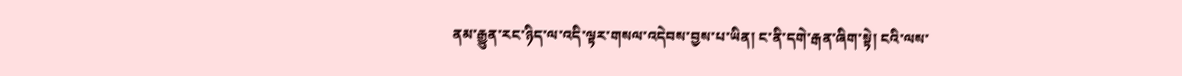ནམ་རྒྱུན་རང་ཉིད་ལ་འདི་ལྟར་གསལ་འདེབས་བྱས་པ་ཡིན། ང་ནི་དགེ་རྒན་ཞིག་སྟེ། ངའི་ལས་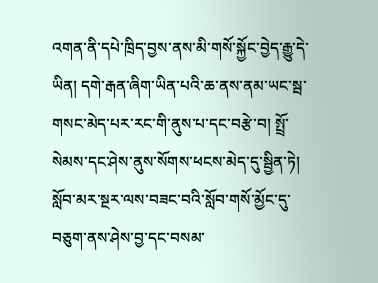འགན་ནི་དཔེ་ཁྲིད་བྱས་ནས་མི་གསོ་སྐྱོང་བྱེད་རྒྱུ་དེ་ཡིན། དགེ་རྒན་ཞིག་ཡིན་པའི་ཆ་ནས་ནམ་ཡང་སྦ་གསང་མེད་པར་རང་གི་ནུས་པ་དང་བརྩེ་བ། སྤྲོ་སེམས་དང་ཤེས་ནུས་སོགས་ཕངས་མེད་དུ་སྦྱིན་ཏེ། སློབ་མར་སྔར་ལས་བཟང་བའི་སློབ་གསོ་མྱོང་དུ་བཅུག་ནས་ཤེས་བྱ་དང་བསམ་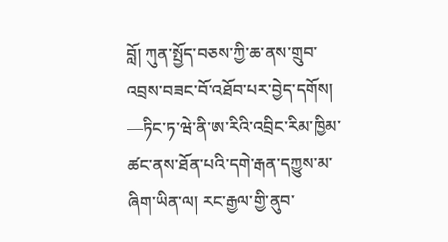བློ། ཀུན་སྤྱོད་བཅས་ཀྱི་ཆ་ནས་གྲུབ་འབྲས་བཟང་བོ་འཐོབ་པར་བྱེད་དགོས། —ཏིང་ཏ་ཝེ་ནི་ཨ་རིའི་འབྲིང་རིམ་ཁྱིམ་ཚང་ནས་ཐོན་པའི་དགེ་རྒན་དཀྱུས་མ་ཞིག་ཡིན་ལ། རང་རྒྱལ་གྱི་ནུབ་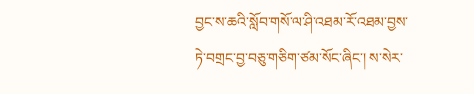བྱང་ས་ཆའི་སློབ་གསོ་ལ་ཤི་འཐམ་རོ་འཐམ་བྱས་ཏེ་བགྲང་བྱ་བཅུ་གཅིག་ཙམ་སོང་ཞིང་། ས་སེར་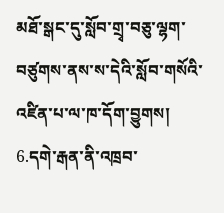མཐོ་སྒང་དུ་སློབ་གྲྭ་བཅུ་ལྷག་བཙུགས་ནས་ས་དེའི་སློབ་གསོའི་འཛིན་པ་ལ་ཁ་དོག་བྱུགས།
6.དགེ་རྒན་ནི་འཁྲབ་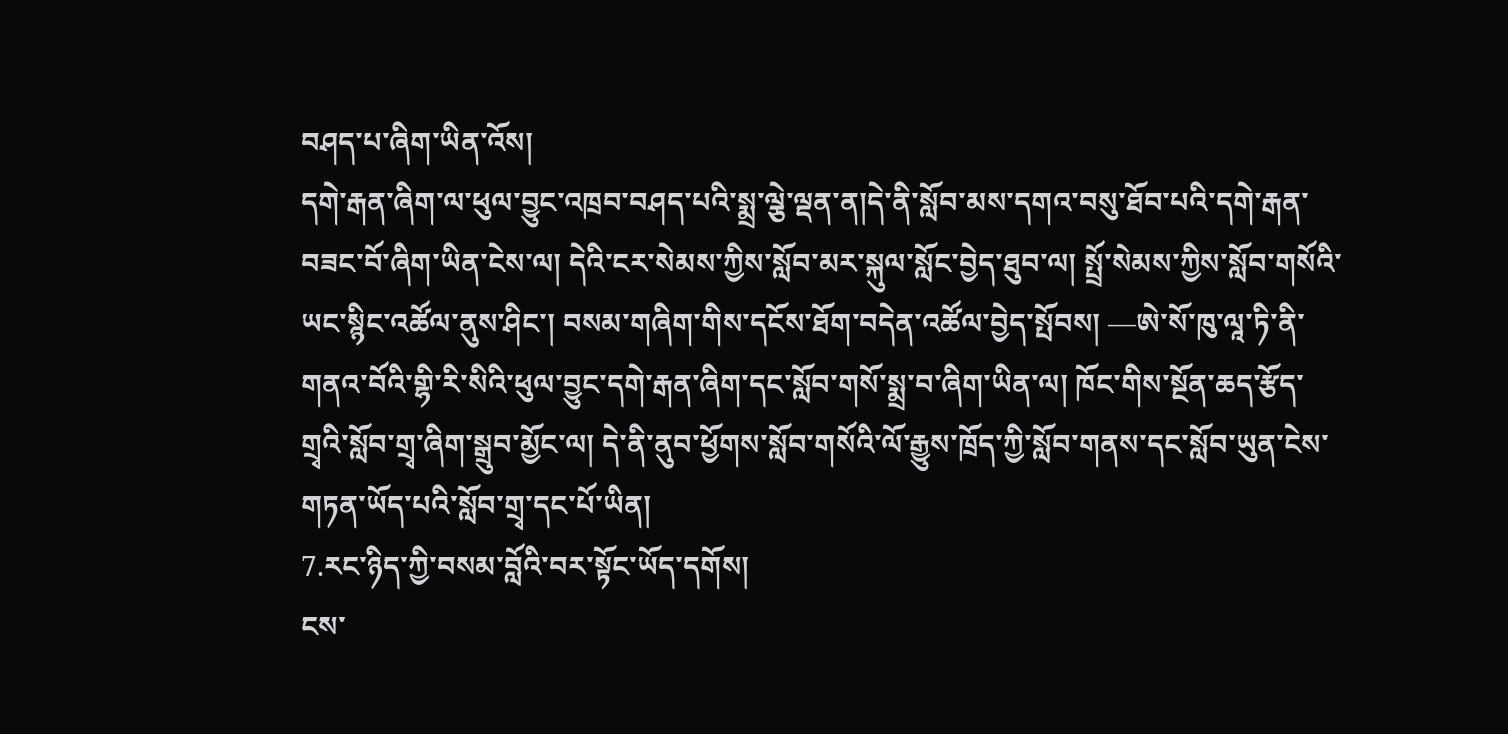བཤད་པ་ཞིག་ཡིན་འོས།
དགེ་རྒན་ཞིག་ལ་ཕུལ་བྱུང་འཁྲབ་བཤད་པའི་སྨྲ་ལྕེ་ལྡན་ན།དེ་ནི་སློབ་མས་དགའ་བསུ་ཐོབ་པའི་དགེ་རྒན་བཟང་བོ་ཞིག་ཡིན་ངེས་ལ། དེའི་ངར་སེམས་ཀྱིས་སློབ་མར་སྐུལ་སློང་བྱེད་ཐུབ་ལ། སྤྲོ་སེམས་ཀྱིས་སློབ་གསོའི་ཡང་སྙིང་འཚོལ་ནུས་ཤིང་། བསམ་གཞིག་གིས་དངོས་ཐོག་བདེན་འཚོལ་བྱེད་སྤོབས། —ཨེ་སོ་ཁུ་ལཱ་ཏི་ནི་གནའ་བོའི་གྷི་རི་སིའི་ཕུལ་བྱུང་དགེ་རྒན་ཞིག་དང་སློབ་གསོ་སྨྲ་བ་ཞིག་ཡིན་ལ། ཁོང་གིས་སྔོན་ཆད་རྩོད་གྲྭའི་སློབ་གྲྭ་ཞིག་སྒྲུབ་མྱོང་ལ། དེ་ནི་ནུབ་ཕྱོགས་སློབ་གསོའི་ལོ་རྒྱུས་ཁྲོད་ཀྱི་སློབ་གནས་དང་སློབ་ཡུན་ངེས་གཏན་ཡོད་པའི་སློབ་གྲྭ་དང་པོ་ཡིན།
7.རང་ཉིད་ཀྱི་བསམ་བློའི་བར་སྟོང་ཡོད་དགོས།
ངས་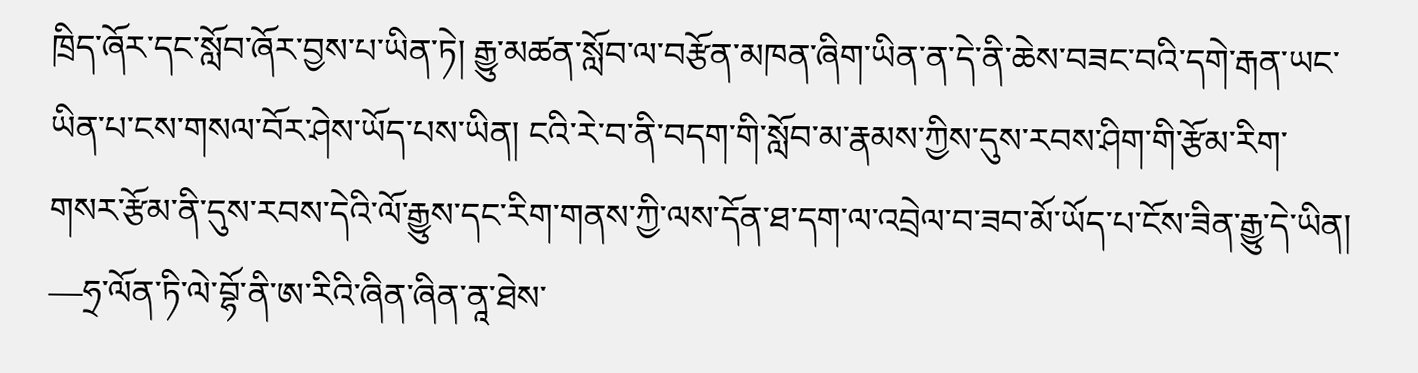ཁྲིད་ཞོར་དང་སློབ་ཞོར་བྱས་པ་ཡིན་ཏེ། རྒྱུ་མཚན་སློབ་ལ་བརྩོན་མཁན་ཞིག་ཡིན་ན་དེ་ནི་ཆེས་བཟང་བའི་དགེ་རྒན་ཡང་ཡིན་པ་ངས་གསལ་བོར་ཤེས་ཡོད་པས་ཡིན། ངའི་རེ་བ་ནི་བདག་གི་སློབ་མ་རྣམས་ཀྱིས་དུས་རབས་ཤིག་གི་རྩོམ་རིག་གསར་རྩོམ་ནི་དུས་རབས་དེའི་ལོ་རྒྱུས་དང་རིག་གནས་ཀྱི་ལས་དོན་ཐ་དག་ལ་འབྲེལ་བ་ཟབ་མོ་ཡོད་པ་ངོས་ཟིན་རྒྱུ་དེ་ཡིན། —ཧྲ་ལོན་ཏི་ལེ་བྷོ་ནི་ཨ་རིའི་ཞིན་ཞིན་ནཱ་ཐེས་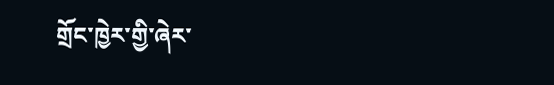གྲོང་ཁྱེར་གྱི་ཞེར་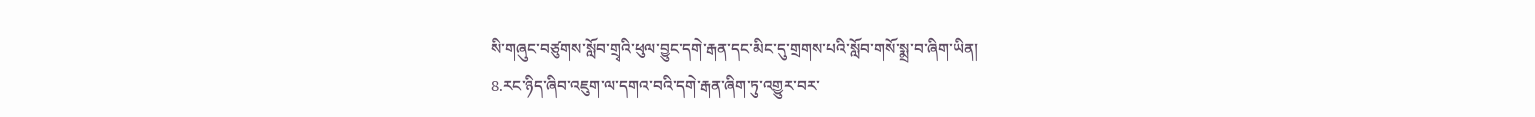སི་གཞུང་བཙུགས་སློབ་གྲྭའི་ཕུལ་བྱུང་དགེ་རྒན་དང་མིང་དུ་གྲགས་པའི་སློབ་གསོ་སྨྲ་བ་ཞིག་ཡིན།
8.རང་ཉིད་ཞིབ་འཇུག་ལ་དགའ་བའི་དགེ་རྒན་ཞིག་ཏུ་འགྱུར་བར་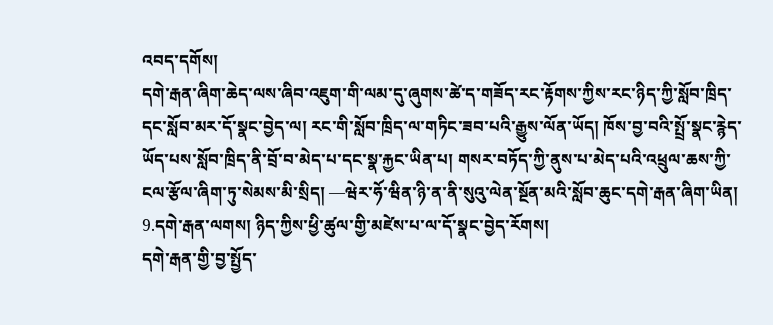འབད་དགོས།
དགེ་རྒན་ཞིག་ཆེད་ལས་ཞིབ་འཇུག་གི་ལམ་དུ་ཞུགས་ཚེ་ད་གཟོད་རང་རྟོགས་ཀྱིས་རང་ཉིད་ཀྱི་སློབ་ཁྲིད་དང་སློབ་མར་དོ་སྣང་བྱེད་ལ། རང་གི་སློབ་ཁྲིད་ལ་གཏིང་ཟབ་པའི་རྒྱུས་ལོན་ཡོད། ཁོས་བྱ་བའི་སྤྲོ་སྣང་རྙེད་ཡོད་པས་སློབ་ཁྲིད་ནི་བྲོ་བ་མེད་པ་དང་སྣ་རྐྱང་ཡིན་པ། གསར་བཏོད་ཀྱི་ནུས་པ་མེད་པའི་འཕྲུལ་ཆས་ཀྱི་ངལ་རྩོལ་ཞིག་ཏུ་སེམས་མི་སྲིད། —ཝེར་ཧོ་ཝིན་ཉི་ན་ནི་སུའུ་ལེན་སྔོན་མའི་སློབ་ཆུང་དགེ་རྒན་ཞིག་ཡིན།
9.དགེ་རྒན་ལགས། ཉིད་ཀྱིས་ཕྱི་ཚུལ་གྱི་མཛེས་པ་ལ་དོ་སྣང་བྱེད་རོགས།
དགེ་རྒན་གྱི་བྱ་སྤྱོད་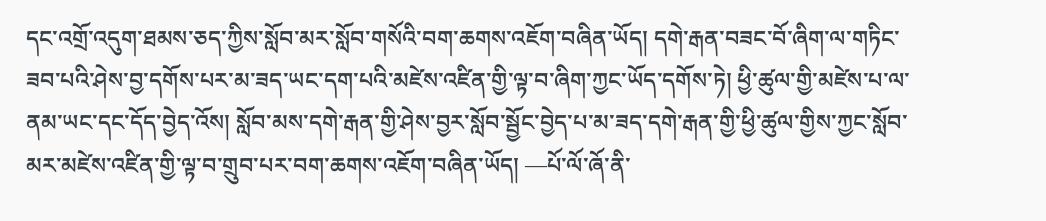དང་འགྲོ་འདུག་ཐམས་ཅད་ཀྱིས་སློབ་མར་སློབ་གསོའི་བག་ཆགས་འཇོག་བཞིན་ཡོད། དགེ་རྒན་བཟང་བོ་ཞིག་ལ་གཏིང་ཟབ་པའི་ཤེས་བྱ་དགོས་པར་མ་ཟད་ཡང་དག་པའི་མཛེས་འཛིན་གྱི་ལྟ་བ་ཞིག་ཀྱང་ཡོད་དགོས་ཏེ། ཕྱི་ཚུལ་གྱི་མཛེས་པ་ལ་ནམ་ཡང་དང་དོད་བྱེད་འོས། སློབ་མས་དགེ་རྒན་གྱི་ཤེས་བྱར་སློབ་སྦྱོང་བྱེད་པ་མ་ཟད་དགེ་རྒན་གྱི་ཕྱི་ཚུལ་གྱིས་ཀྱང་སློབ་མར་མཛེས་འཛིན་གྱི་ལྟ་བ་གྲུབ་པར་བག་ཆགས་འཇོག་བཞིན་ཡོད། —པོ་ལོ་ཞོ་ནི་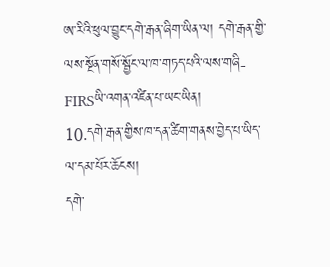ཨ་རིའི་ཕུལ་བྱུང་དགེ་རྒན་ཞིག་ཡིན་ལ། དགེ་རྒན་གྱི་ལས་སྔོན་གསོ་སྦྱོང་ལ་ཁ་གཏད་པའི་ལས་གཞི-FIRSཡི་འགན་འཛིན་པ་ཡང་ཡིན།
10.དགེ་རྒན་གྱིས་ཁ་དན་ཚིག་གནས་བྱེད་པ་ཡིད་ལ་དམ་པོར་ཆོངས།
དགེ་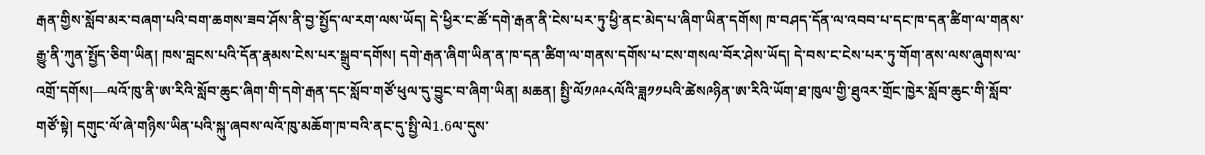རྒན་གྱིས་སློབ་མར་བཞག་པའི་བག་ཆགས་ཟབ་ཤོས་ནི་བྱ་སྤྱོད་ལ་རག་ལས་ཡོད། དེ་ཕྱིར་ང་ཚོ་དགེ་རྒན་ནི་ངེས་པར་ཏུ་ཕྱི་ནང་མེད་པ་ཞིག་ཡིན་དགོས། ཁ་བཤད་དོན་ལ་འབབ་པ་དང་ཁ་དན་ཚིག་ལ་གནས་རྒྱུ་ནི་ཀུན་སྤྱོད་ཅིག་ཡིན། ཁས་བླངས་པའི་དོན་རྣམས་ངེས་པར་སྒྲུབ་དགོས། དགེ་རྒན་ཞིག་ཡིན་ན་ཁ་དན་ཚིག་ལ་གནས་དགོས་པ་ངས་གསལ་བོར་ཤེས་ཡོད། དེ་བས་ང་ངེས་པར་ཏུ་གོག་ནས་ལས་ཞུགས་ལ་འགྲོ་དགོས།—ལའོ་ཁུ་ནི་ཨ་རིའི་སློབ་ཆུང་ཞིག་གི་དགེ་རྒན་དང་སློབ་གཙོ་ཕུལ་དུ་བྱུང་བ་ཞིག་ཡིན། མཆན། སྤྱི་ལོ༡༩༩༨ལོའི་ཟླ༡༡པའི་ཚེས༩ཉིན་ཨ་རིའི་ཡོག་ཐ་ཁུལ་གྱི་ཐུའར་གྲོང་ཁྱེར་སློབ་ཆུང་གི་སློབ་གཙོ་སྟེ། དགུང་ལོ་ཞེ་གཉིས་ཡིན་པའི་སྐུ་ཞབས་ལའོ་ཁུ་མཆོག་ཁ་བའི་ནང་དུ་སྤྱི་ལེ1.6ལ་དུས་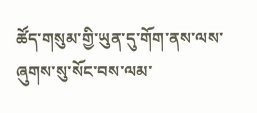ཚོད་གསུམ་གྱི་ཡུན་དུ་གོག་ནས་ལས་ཞུགས་སུ་སོང་བས་ལམ་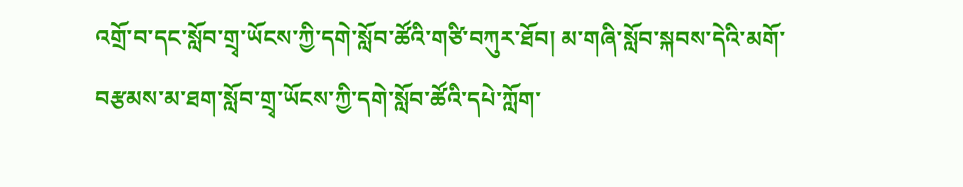འགྲོ་བ་དང་སློབ་གྲྭ་ཡོངས་ཀྱི་དགེ་སློབ་ཚོའི་གཙི་བཀུར་ཐོབ། མ་གཞི་སློབ་སྐབས་དེའི་མགོ་བརྩམས་མ་ཐག་སློབ་གྲྭ་ཡོངས་ཀྱི་དགེ་སློབ་ཚོའི་དཔེ་ཀློག་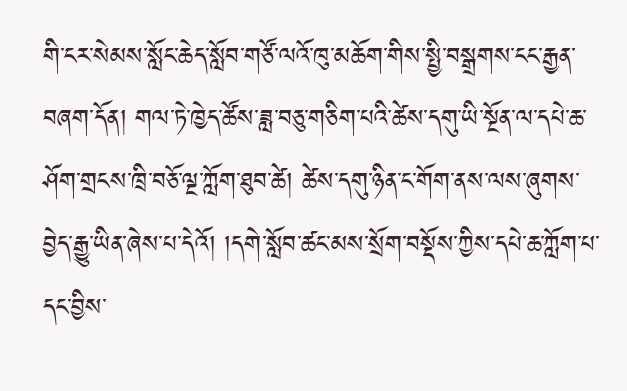གི་ངར་སེམས་སློང་ཆེད་སློབ་གཙོ་ལའོ་ཁུ་མཆོག་གིས་སྤྱི་བསྒྲགས་ངང་རྒྱན་བཞག་དོན། གལ་ཏེ་ཁྱེད་ཚོས་ཟླ་བཅུ་གཅིག་པའི་ཚེས་དགུ་ཡི་སྔོན་ལ་དཔེ་ཆ་ཤོག་གྲངས་ཁྲི་བཅོ་ལྔ་ཀློག་ཐུབ་ཚེ། ཚེས་དགུ་ཉིན་ང་གོག་ནས་ལས་ཞུགས་བྱེད་རྒྱུ་ཡིན་ཞེས་པ་དེའོ། །དགེ་སློབ་ཚང་མས་སྲོག་བསྡོས་ཀྱིས་དཔེ་ཆ་ཀློག་པ་དང་བྱིས་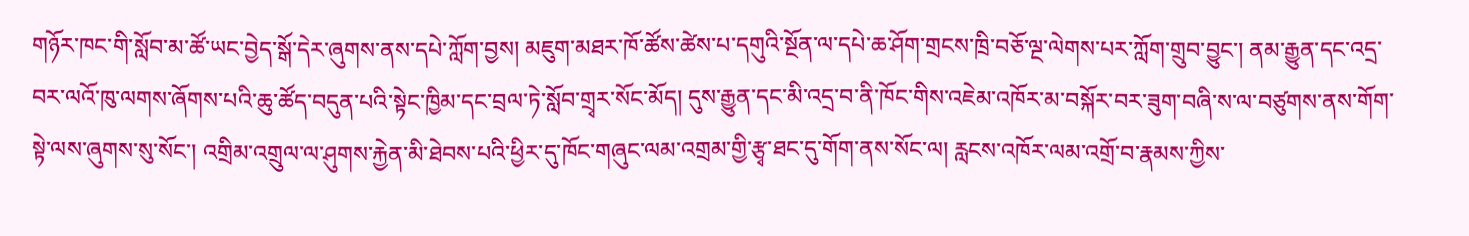གཉོར་ཁང་གི་སློབ་མ་ཚོ་ཡང་བྱེད་སྒོ་དེར་ཞུགས་ནས་དཔེ་ཀློག་བྱས། མཇུག་མཐར་ཁོ་ཚོས་ཚེས་པ་དགུའི་སྔོན་ལ་དཔེ་ཆ་ཤོག་གྲངས་ཁྲི་བཅོ་ལྔ་ལེགས་པར་ཀློག་གྲུབ་བྱུང་། ནམ་རྒྱུན་དང་འདྲ་བར་ལའོ་ཁུ་ལགས་ཞོགས་པའི་ཆུ་ཚོད་བདུན་པའི་སྟེང་ཁྱིམ་དང་བྲལ་ཏེ་སློབ་གྲྭར་སོང་མོད། དུས་རྒྱུན་དང་མི་འདྲ་བ་ནི་ཁོང་གིས་འཇེམ་འཁོར་མ་བསྐོར་བར་ཟུག་བཞི་ས་ལ་བཙུགས་ནས་གོག་སྟེ་ལས་ཞུགས་སུ་སོང་། འགྲིམ་འགྲུལ་ལ་ཤུགས་རྐྱེན་མི་ཐེབས་པའི་ཕྱིར་དུ་ཁོང་གཞུང་ལམ་འགྲམ་གྱི་རྩྭ་ཐང་དུ་གོག་ནས་སོང་ལ། རླངས་འཁོར་ལམ་འགྲོ་བ་རྣམས་ཀྱིས་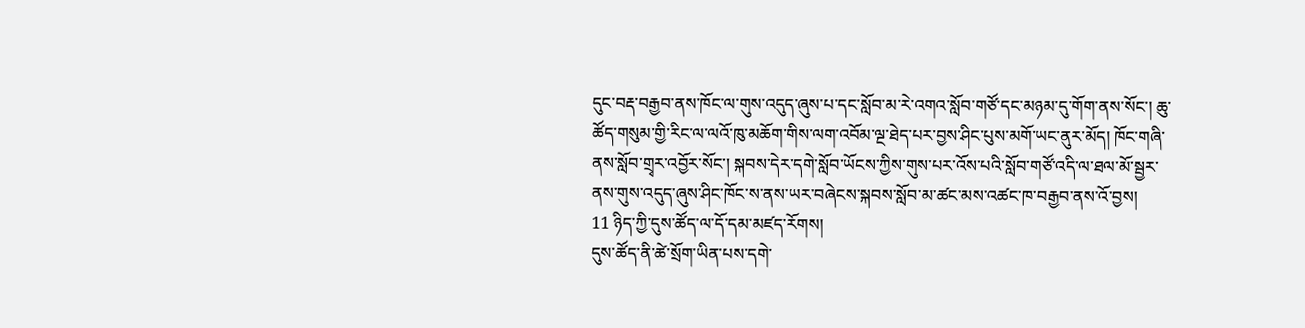དུང་བརྡ་བརྒྱབ་ནས་ཁོང་ལ་གུས་འདུད་ཞུས་པ་དང་སློབ་མ་རེ་འགའ་སློབ་གཙོ་དང་མཉམ་དུ་གོག་ནས་སོང་། ཆུ་ཚོད་གསུམ་གྱི་རིང་ལ་ལའོ་ཁུ་མཆོག་གིས་ལག་འབོམ་ལྔ་ཐེད་པར་བྱས་ཤིང་པུས་མགོ་ཡང་ནུར་མོད། ཁོང་གཞི་ནས་སློབ་གྲྭར་འབྱོར་སོང་། སྐབས་དེར་དགེ་སློབ་ཡོངས་ཀྱིས་གུས་པར་འོས་པའི་སློབ་གཙོ་འདི་ལ་ཐལ་མོ་སྦྱར་ནས་གུས་འདུད་ཞུས་ཤིང་ཁོང་ས་ནས་ཡར་བཞེངས་སྐབས་སློབ་མ་ཚང་མས་འཚང་ཁ་བརྒྱབ་ནས་འོ་བྱས།
11 ཉིད་ཀྱི་དུས་ཚོད་ལ་དོ་དམ་མཛད་རོགས།
དུས་ཚོད་ནི་ཚེ་སྲོག་ཡིན་པས་དགེ་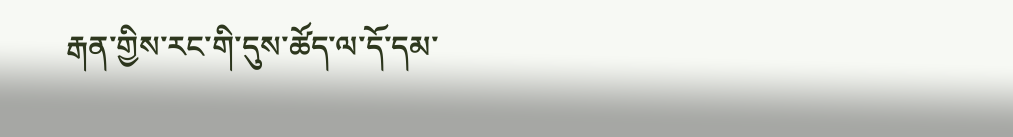རྒན་གྱིས་རང་གི་དུས་ཚོད་ལ་དོ་དམ་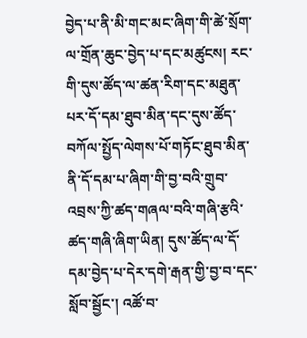བྱེད་པ་ནི་མི་གང་མང་ཞིག་གི་ཚེ་སྲོག་ལ་གྲོན་ཆུང་བྱེད་པ་དང་མཚུངས། རང་གི་དུས་ཚོད་ལ་ཚན་རིག་དང་མཐུན་པར་དོ་དམ་ཐུབ་མིན་དང་དུས་ཚོད་བཀོལ་སྤྱོད་ལེགས་པོ་གཏོང་ཐུབ་མིན་ནི་དོ་དམ་པ་ཞིག་གི་བྱ་བའི་གྲུབ་འབྲས་ཀྱི་ཚད་གཞལ་བའི་གཞི་རྩའི་ཚད་གཞི་ཞིག་ཡིན། དུས་ཚོད་ལ་དོ་དམ་བྱེད་པ་དེར་དགེ་རྒན་གྱི་བྱ་བ་དང་སློབ་སྦྱོང་། འཚོ་བ་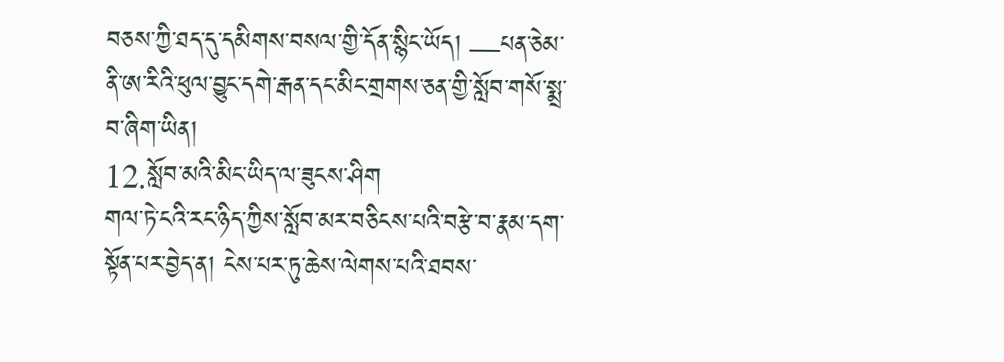བཅས་ཀྱི་ཐད་དུ་དམིགས་བསལ་གྱི་དོན་སྙིང་ཡོད། —པན་ཅེམ་ནི་ཨ་རིའི་ཕུལ་བྱུང་དགེ་རྒན་དང་མིང་གྲགས་ཅན་གྱི་སློབ་གསོ་སྨྲ་བ་ཞིག་ཡིན།
12.སློབ་མའི་མིང་ཡིད་ལ་ཟུངས་ཤིག
གལ་ཏེ་ངའི་རང་ཉིད་ཀྱིས་སློབ་མར་བཅིངས་པའི་བརྩེ་བ་རྣམ་དག་སྟོན་པར་བྱེད་ན། ངེས་པར་ཏུ་ཆེས་ལེགས་པའི་ཐབས་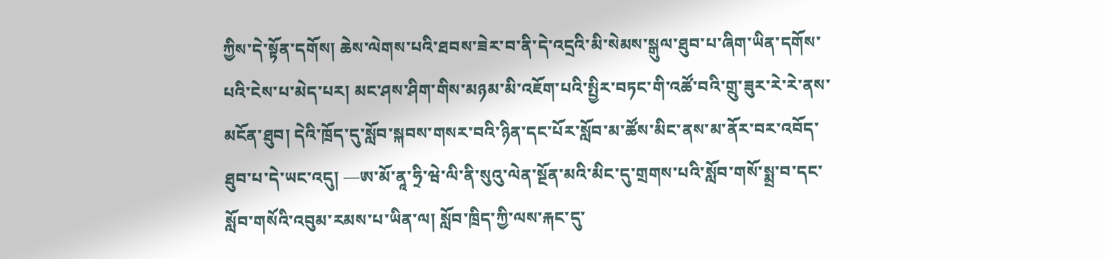ཀྱིས་དེ་སྟོན་དགོས། ཆེས་ལེགས་པའི་ཐབས་ཟེར་བ་ནི་དེ་འདྲའི་མི་སེམས་སྒུལ་ཐུབ་པ་ཞིག་ཡིན་དགོས་པའི་ངེས་པ་མེད་པར། མང་ཤས་ཤིག་གིས་མཉམ་མི་འཇོག་པའི་སྤྱིར་བཏང་གི་འཚོ་བའི་གྲུ་ཟུར་རེ་རེ་ནས་མངོན་ཐུབ། དེའི་ཁྲོད་དུ་སློབ་སྐབས་གསར་བའི་ཉིན་དང་པོར་སློབ་མ་ཚོས་མིང་ནས་མ་ནོར་བར་འབོད་ཐུབ་པ་དེ་ཡང་འདུ། —ཨ་མོ་ནཱ་ཧྲི་ཝེ་ལི་ནི་སུའུ་ལེན་སྔོན་མའི་མིང་དུ་གྲགས་པའི་སློབ་གསོ་སྨྲ་བ་དང་སློབ་གསོའི་འབུམ་རམས་པ་ཡིན་ལ། སློབ་ཁྲིད་ཀྱི་ལས་རྐང་དུ་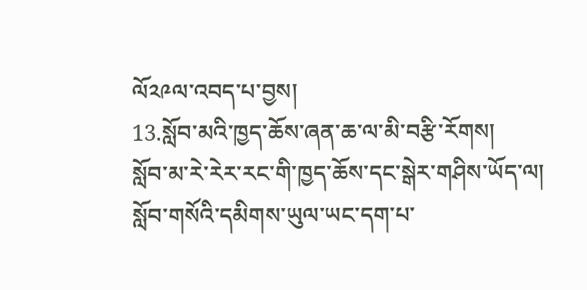ལོ༢༩ལ་འབད་པ་བྱས།
13.སློབ་མའི་ཁྱད་ཆོས་ཞན་ཆ་ལ་མི་བརྩི་རོགས།
སློབ་མ་རེ་རེར་རང་གི་ཁྱད་ཆོས་དང་སྒེར་གཤིས་ཡོད་ལ། སློབ་གསོའི་དམིགས་ཡུལ་ཡང་དག་པ་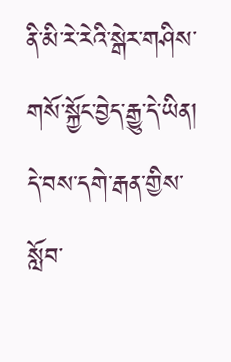ནི་མི་རེ་རེའི་སྒེར་གཤིས་གསོ་སྐྱོང་བྱེད་རྒྱུ་དེ་ཡིན། དེ་བས་དགེ་རྒན་གྱིས་སློབ་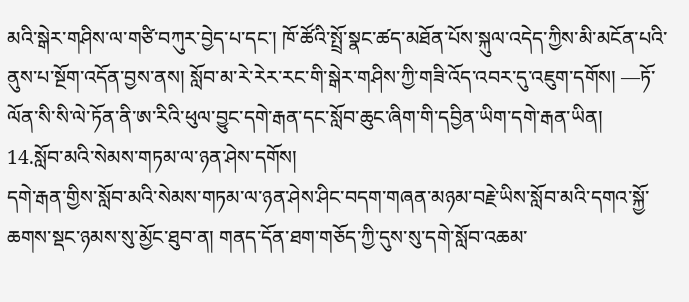མའི་སྒེར་གཤིས་ལ་གཙི་བཀུར་བྱེད་པ་དང་། ཁོ་ཚོའི་སྤྲོ་སྣང་ཚད་མཐོན་པོས་སྐུལ་འདེད་ཀྱིས་མི་མངོན་པའི་ནུས་པ་སྔོག་འདོན་བྱས་ནས། སློབ་མ་རེ་རེར་རང་གི་སྒེར་གཤིས་ཀྱི་གཟི་འོད་འབར་དུ་འཇུག་དགོས། —ཏོ་ལོན་སི་སི་ལེ་ཏོན་ནི་ཨ་རིའི་ཕུལ་བྱུང་དགེ་རྒན་དང་སློབ་ཆུང་ཞིག་གི་དབྱིན་ཡིག་དགེ་རྒན་ཡིན།
14.སློབ་མའི་སེམས་གཏམ་ལ་ཉན་ཤེས་དགོས།
དགེ་རྒན་གྱིས་སློབ་མའི་སེམས་གཏམ་ལ་ཉན་ཤེས་ཤིང་བདག་གཞན་མཉམ་བརྗེ་ཡིས་སློབ་མའི་དགའ་སྐྱོ་ཆགས་སྡང་ཉམས་སུ་མྱོང་ཐུབ་ན། གནད་དོན་ཐག་གཅོད་ཀྱི་དུས་སུ་དགེ་སློབ་འཆམ་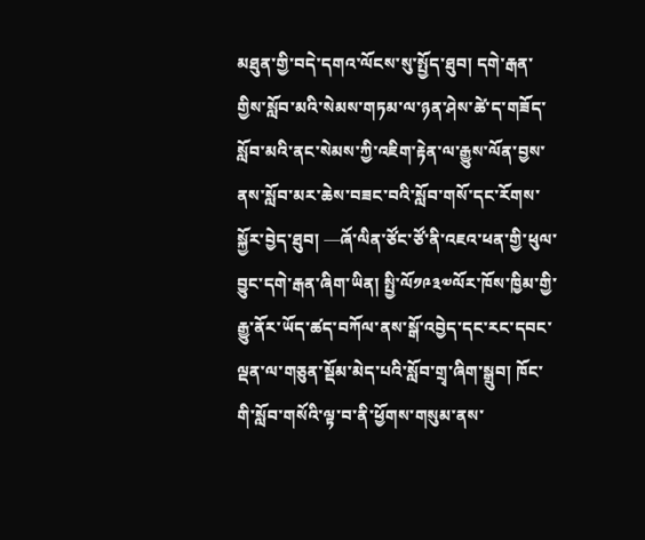མཐུན་གྱི་བདེ་དགའ་ལོངས་སུ་སྤྱོད་ཐུབ། དགེ་རྒན་གྱིས་སློབ་མའི་སེམས་གཏམ་ལ་ཉན་ཤེས་ཚེ་ད་གཟོད་སློབ་མའི་ནང་སེམས་ཀྱི་འཇིག་རྟེན་ལ་རྒྱུས་ལོན་བྱས་ནས་སློབ་མར་ཆེས་བཟང་བའི་སློབ་གསོ་དང་རོགས་སྐྱོར་བྱེད་ཐུབ། —ཞོ་ལིན་ཙོང་ཙོ་ནི་འཇའ་ཕན་གྱི་ཕུལ་བྱུང་དགེ་རྒན་ཞིག་ཡིན། སྤྱི་ལོ༡༩༣༧ལོར་ཁོས་ཁྱིམ་གྱི་རྒྱུ་ནོར་ཡོད་ཚད་བཀོལ་ནས་སྒོ་འབྱེད་དང་རང་དབང་ལྡན་ལ་གཅུན་སྡོམ་མེད་པའི་སློབ་གྲྭ་ཞིག་སྒྲུབ། ཁོང་གི་སློབ་གསོའི་ལྟ་བ་ནི་ཕྱོགས་གསུམ་ནས་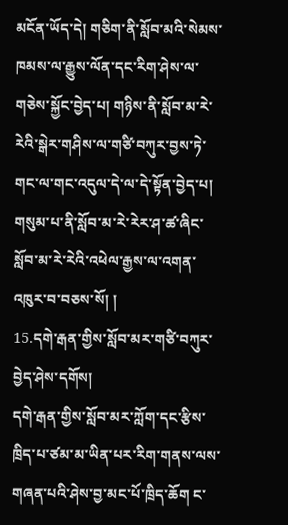མངོན་ཡོད་དེ། གཅིག་ནི་སློབ་མའི་སེམས་ཁམས་ལ་རྒྱུས་ལོན་དང་རིག་ཤེས་ལ་གཅེས་སྐྱོང་བྱེད་པ། གཉིས་ནི་སློབ་མ་རེ་རེའི་སྒེར་གཤིས་ལ་གཙི་བཀུར་བྱས་ཏེ་གང་ལ་གང་འདུལ་དེ་ལ་དེ་སྟོན་བྱེད་པ། གསུམ་པ་ནི་སློབ་མ་རེ་རེར་ཤ་ཚ་ཞིང་སློབ་མ་རེ་རེའི་འཕེལ་རྒྱས་ལ་འགན་འཁུར་བ་བཅས་སོ། །
15.དགེ་རྒན་གྱིས་སློབ་མར་གཙི་བཀུར་བྱེད་ཤེས་དགོས།
དགེ་རྒན་གྱིས་སློབ་མར་ཀློག་དང་རྩིས་ཁྲིད་པ་ཙམ་མ་ཡིན་པར་རིག་གནས་ལས་གཞན་པའི་ཤེས་བྱ་མང་པོ་ཁྲིད་ཆོག ང་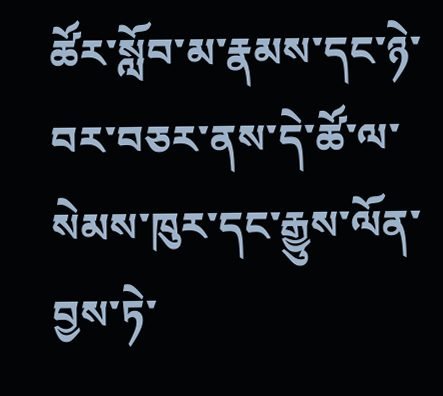ཚོར་སློབ་མ་རྣམས་དང་ཉེ་བར་བཅར་ནས་དེ་ཚོ་ལ་སེམས་ཁུར་དང་རྒྱུས་ལོན་བྱས་ཏེ་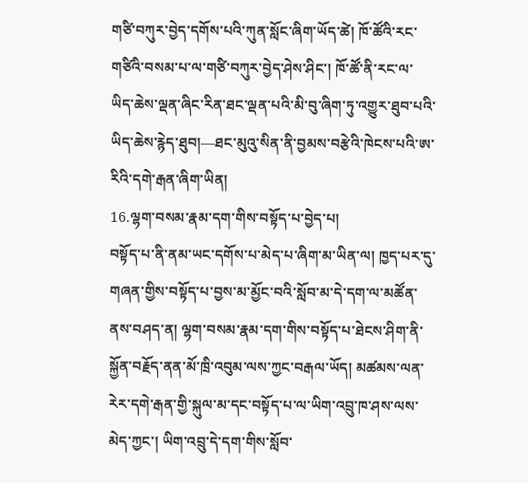གཙི་བཀུར་བྱེད་དགོས་པའི་ཀུན་སློང་ཞིག་ཡོད་ཚེ། ཁོ་ཚོའི་རང་གཙིའི་བསམ་པ་ལ་གཙི་བཀུར་བྱེད་ཤེས་ཤིང་། ཁོ་ཚོ་ནི་རང་ལ་ཡིད་ཆེས་ལྡན་ཞིང་རིན་ཐང་ལྡན་པའི་མི་བུ་ཞིག་ཏུ་འགྱུར་ཐུབ་པའི་ཡིད་ཆེས་རྙེད་ཐུབ།—ཐང་མུའུ་སིན་ནི་བྱམས་བརྩེའི་ཁེངས་པའི་ཨ་རིའི་དགེ་རྒན་ཞིག་ཡིན།
16.ལྷག་བསམ་རྣམ་དག་གིས་བསྟོད་པ་བྱེད་པ།
བསྟོད་པ་ནི་ནམ་ཡང་དགོས་པ་མེད་པ་ཞིག་མ་ཡིན་ལ། ཁྱད་པར་དུ་གཞན་གྱིས་བསྟོད་པ་བྱས་མ་མྱོང་བའི་སློབ་མ་དེ་དག་ལ་མཚོན་ནས་བཤད་ན། ལྷག་བསམ་རྣམ་དག་གིས་བསྟོད་པ་ཐེངས་ཤིག་ནི་སྐྱོན་བརྗོད་ནན་མོ་ཁྲི་འབུམ་ལས་ཀྱང་བརྒལ་ཡོད། མཚམས་ལན་རེར་དགེ་རྒན་གྱི་སྐུལ་མ་དང་བསྟོད་པ་ལ་ཡིག་འབྲུ་ཁ་ཤས་ལས་མེད་ཀྱང་། ཡིག་འབྲུ་དེ་དག་གིས་སློབ་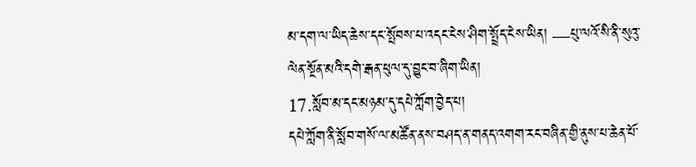མ་དག་ལ་ཡིད་ཆེས་དང་སྤོབས་པ་འདང་ངེས་ཤིག་སྤྲོད་ངེས་ཡིན། —པུ་ལའོ་སི་ནི་སུའུ་ལེན་སྔོན་མའི་དགེ་རྒན་ཕུལ་དུ་བྱུང་བ་ཞིག་ཡིན།
17.སློབ་མ་དང་མཉམ་དུ་དཔེ་ཀློག་བྱེད་པ།
དཔེ་ཀློག་ནི་སློབ་གསོ་ལ་མཚོན་ནས་བཤད་ན་གནད་འགག་རང་བཞིན་གྱི་ནུས་པ་ཆེན་པོ་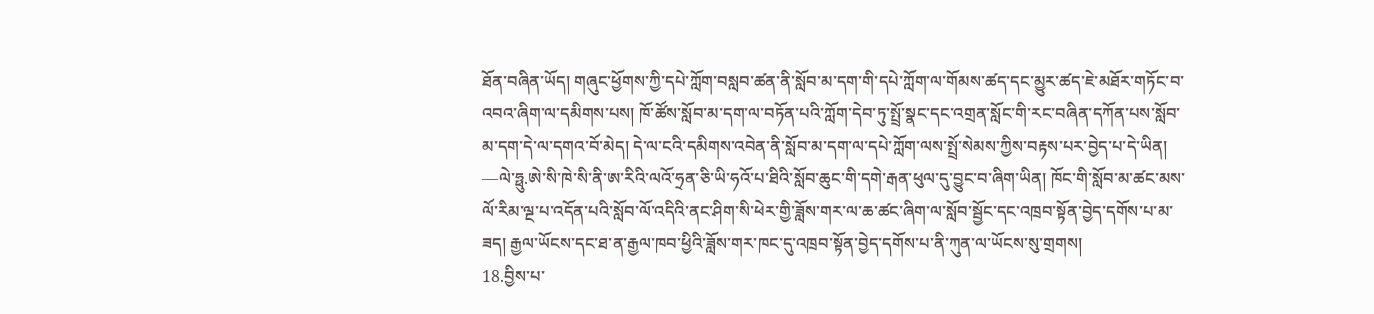ཐོན་བཞིན་ཡོད། གཞུང་ཕྱོགས་ཀྱི་དཔེ་ཀློག་བསླབ་ཚན་ནི་སློབ་མ་དག་གི་དཔེ་ཀློག་ལ་གོམས་ཚད་དང་མྱུར་ཚད་ཇེ་མཐོར་གཏོང་བ་འབའ་ཞིག་ལ་དམིགས་པས། ཁོ་ཚོས་སློབ་མ་དག་ལ་བཏོན་པའི་ཀློག་དེབ་ཏུ་སྤྲོ་སྣང་དང་འགྲན་སློང་གི་རང་བཞིན་དཀོན་པས་སློབ་མ་དག་དེ་ལ་དགའ་བོ་མེད། དེ་ལ་ངའི་དམིགས་འབེན་ནི་སློབ་མ་དག་ལ་དཔེ་ཀློག་ལས་སྤྲོ་སེམས་ཀྱིས་བརྟས་པར་བྱེད་པ་དེ་ཡིན། —ལེ་ཧྥུ.ཨེ་སི་ཁེ་སི་ནི་ཨ་རིའི་ལའོ་ཧྲན་ཅི་ཡི་ཧའོ་པ་ཐིའི་སློབ་ཆུང་གི་དགེ་རྒན་ཕུལ་དུ་བྱུང་བ་ཞིག་ཡིན། ཁོང་གི་སློབ་མ་ཚང་མས་ལོ་རིམ་ལྔ་པ་འདོན་པའི་སློབ་ལོ་འདིའི་ནང་ཤིག་སི་ཕེར་གྱི་ཟློས་གར་ལ་ཆ་ཚང་ཞིག་ལ་སློབ་སྦྱོང་དང་འཁྲབ་སྟོན་བྱེད་དགོས་པ་མ་ཟད། རྒྱལ་ཡོངས་དང་ཐ་ན་རྒྱལ་ཁབ་ཕྱིའི་ཟློས་གར་ཁང་དུ་འཁྲབ་སྟོན་བྱེད་དགོས་པ་ནི་ཀུན་ལ་ཡོངས་སུ་གྲགས།
18.བྱིས་པ་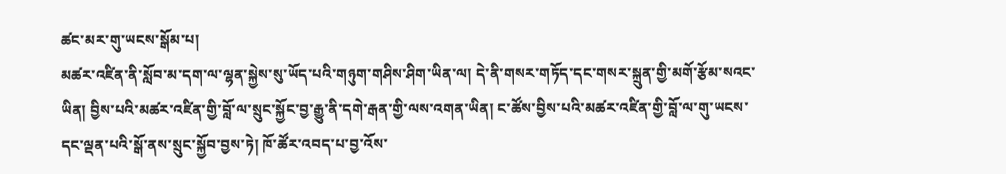ཚང་མར་གུ་ཡངས་སྒོམ་པ།
མཚར་འཛིན་ནི་སློབ་མ་དག་ལ་ལྷན་སྐྱེས་སུ་ཡོད་པའི་གཉུག་གཤིས་ཤིག་ཡིན་ལ། དེ་ནི་གསར་གཏོད་དང་གསར་སྐྲུན་གྱི་མགོ་རྩོམ་སའང་ཡིན། བྱིས་པའི་མཚར་འཛིན་གྱི་བློ་ལ་སྲུང་སྐྱོང་བྱ་རྒྱུ་ནི་དགེ་རྒན་གྱི་ལས་འགན་ཡིན། ང་ཚོས་བྱིས་པའི་མཚར་འཛིན་གྱི་བློ་ལ་གུ་ཡངས་དང་ལྡན་པའི་སྒོ་ནས་སྲུང་སྐྱོབ་བྱས་ཏེ། ཁོ་ཚོར་འབད་པ་བྱ་འོས་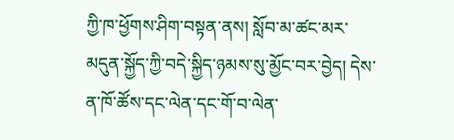ཀྱི་ཁ་ཕྱོགས་ཤིག་བསྟན་ནས། སློབ་མ་ཚང་མར་མདུན་སྐྱོད་ཀྱི་བདེ་སྐྱིད་ཉམས་སུ་མྱོང་བར་བྱེད། དེས་ན་ཁོ་ཚོས་དང་ལེན་དང་གོ་བ་ལེན་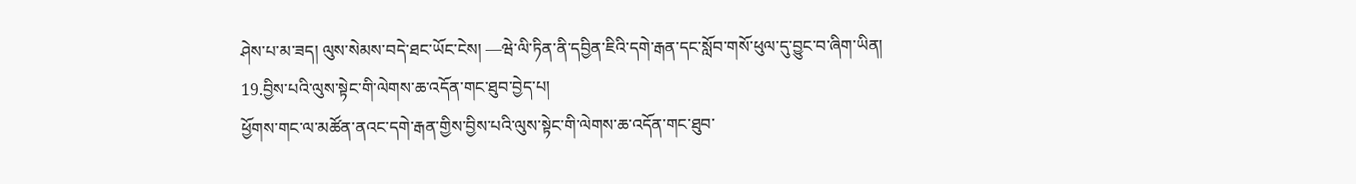ཤེས་པ་མ་ཟད། ལུས་སེམས་བདེ་ཐང་ཡོང་ངེས། —ཝེ་ལི་ཏིན་ནི་དབྱིན་ཇིའི་དགེ་རྒན་དང་སློབ་གསོ་ཕུལ་དུ་བྱུང་བ་ཞིག་ཡིན།
19.བྱིས་པའི་ལུས་སྟེང་གི་ལེགས་ཆ་འདོན་གང་ཐུབ་བྱེད་པ།
ཕྱོགས་གང་ལ་མཚོན་ནའང་དགེ་རྒན་གྱིས་བྱིས་པའི་ལུས་སྟེང་གི་ལེགས་ཆ་འདོན་གང་ཐུབ་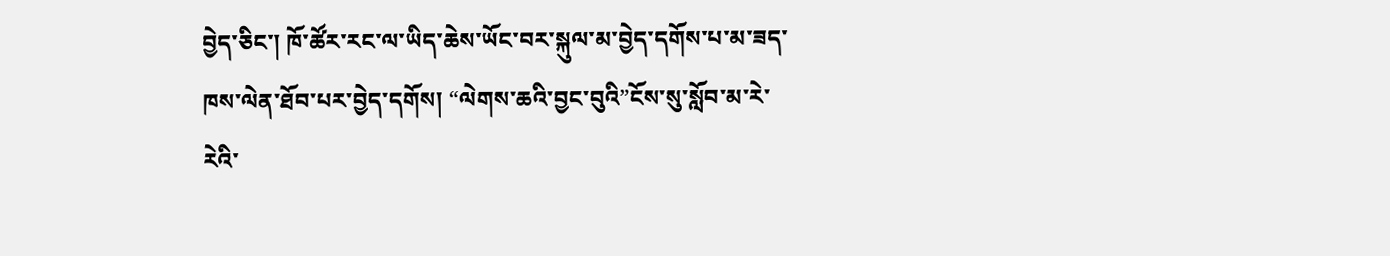བྱེད་ཅིང་། ཁོ་ཚོར་རང་ལ་ཡིད་ཆེས་ཡོང་བར་སྐུལ་མ་བྱེད་དགོས་པ་མ་ཟད་ཁས་ལེན་ཐོབ་པར་བྱེད་དགོས། “ལེགས་ཆའི་བྱང་བུའི”ངོས་སུ་སློབ་མ་རེ་རེའི་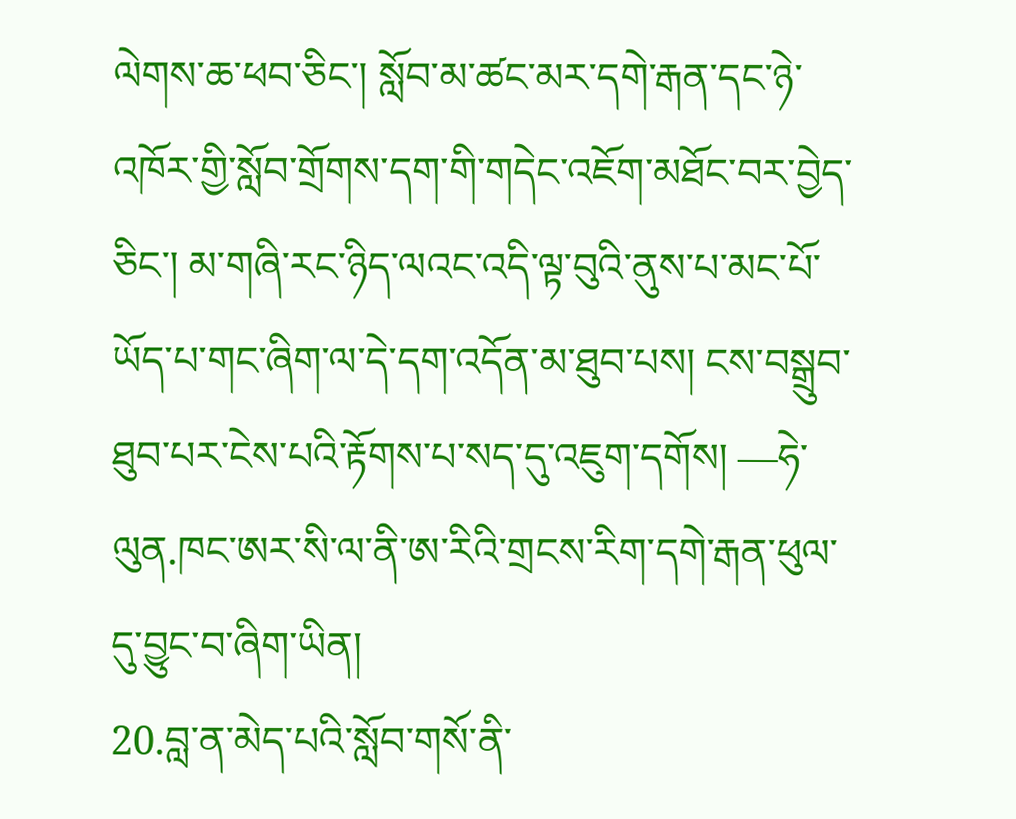ལེགས་ཆ་ཕབ་ཅིང་། སློབ་མ་ཚང་མར་དགེ་རྒན་དང་ཉེ་འཁོར་གྱི་སློབ་གྲོགས་དག་གི་གདེང་འཇོག་མཐོང་བར་བྱེད་ཅིང་། མ་གཞི་རང་ཉིད་ལའང་འདི་ལྟ་བུའི་ནུས་པ་མང་པོ་ཡོད་པ་གང་ཞིག་ལ་དེ་དག་འདོན་མ་ཐུབ་པས། ངས་བསྒྲུབ་ཐུབ་པར་ངེས་པའི་རྟོགས་པ་སད་དུ་འཇུག་དགོས། —ཧེ་ལུན.ཁང་ཨར་སི་ལ་ནི་ཨ་རིའི་གྲངས་རིག་དགེ་རྒན་ཕུལ་དུ་བྱུང་བ་ཞིག་ཡིན།
20.བླ་ན་མེད་པའི་སློབ་གསོ་ནི་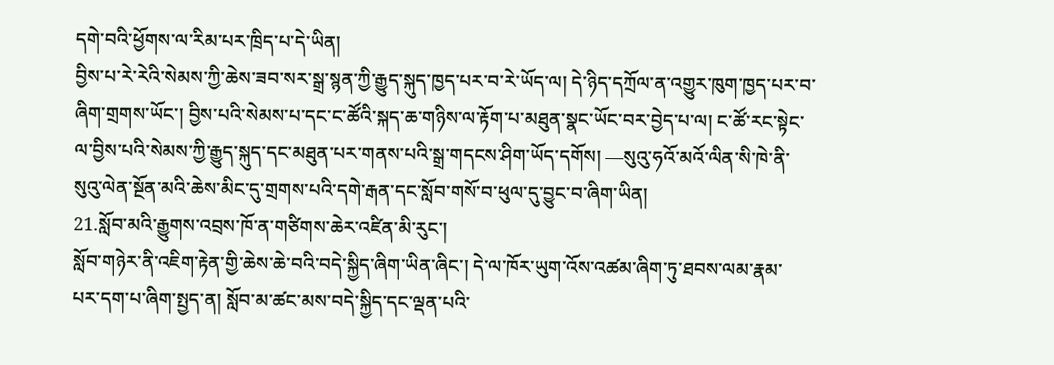དགེ་བའི་ཕྱོགས་ལ་རིམ་པར་ཁྲིད་པ་དེ་ཡིན།
བྱིས་པ་རེ་རེའི་སེམས་ཀྱི་ཆེས་ཟབ་སར་སྒྲ་སྙན་ཀྱི་རྒྱུད་སྐུད་ཁྱད་པར་བ་རེ་ཡོད་ལ། དེ་ཉིད་དཀྲོལ་ན་འགྱུར་ཁུག་ཁྱད་པར་བ་ཞིག་གྲགས་ཡོང་། བྱིས་པའི་སེམས་པ་དང་ང་ཚོའི་སྐད་ཆ་གཉིས་ལ་རྟོག་པ་མཐུན་སྣང་ཡོང་བར་བྱེད་པ་ལ། ང་ཚོ་རང་སྟེང་ལ་བྱིས་པའི་སེམས་ཀྱི་རྒྱུད་སྐུད་དང་མཐུན་པར་གནས་པའི་སྒྲ་གདངས་ཤིག་ཡོད་དགོས། —སུའུ་ཧའོ་མའོ་ལིན་སི་ཁེ་ནི་སུའུ་ལེན་སྔོན་མའི་ཆེས་མིང་དུ་གྲགས་པའི་དགེ་རྒན་དང་སློབ་གསོ་བ་ཕུལ་དུ་བྱུང་བ་ཞིག་ཡིན།
21.སློབ་མའི་རྒྱུགས་འབྲས་ཁོ་ན་གཙིགས་ཆེར་འཛིན་མི་རུང་།
སློབ་གཉེར་ནི་འཇིག་རྟེན་གྱི་ཆེས་ཆེ་བའི་བདེ་སྐྱིད་ཞིག་ཡིན་ཞིང་། དེ་ལ་ཁོར་ཡུག་འོས་འཚམ་ཞིག་ཏུ་ཐབས་ལམ་རྣམ་པར་དག་པ་ཞིག་སྤྱད་ན། སློབ་མ་ཚང་མས་བདེ་སྐྱིད་དང་ལྡན་པའི་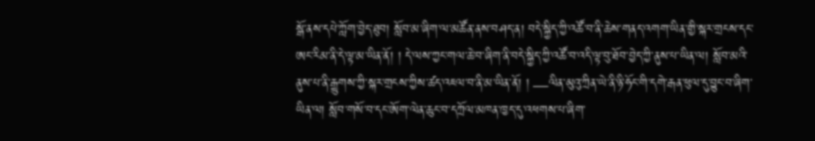སྒོ་ནས་དཔེ་ཀློག་བྱེད་ཐུབ། སློབ་མ་ཞིག་ལ་མཚོན་ནས་བཤད་ན། བདེ་སྐྱིད་ཀྱི་འཚོ་བ་ནི་ཆེས་གནད་འགག་ཡིན་གྱི་སྐར་གྲངས་དང་ཨང་རིམ་ནི་དེ་ལྟ་མ་ཡིན་ནོ། ། དེ་ལས་ཀྱང་གལ་ཆེ་བ་ཞིག་ནི་བདེ་སྐྱིད་ཀྱི་འཚོ་བ་འདི་ལྟ་བུ་ཐོབ་བྱེད་ཀྱི་ནུས་པ་ཡིན་ལ། སློབ་མའི་ནུས་པ་ནི་རྒྱུགས་ཀྱི་སྐར་གྲངས་ཀྱིས་ཚད་འཇལ་བ་ནི་མ་ཡིན་ནོ། ། —ལིན་མུའུ་ཀྲིན་ཡེ་ནི་ཉི་ཧོང་གི་དགེ་རྒན་ཕུལ་དུ་བྱུང་བ་ཞིག་ཡིན་ལ། སློབ་གསོ་བ་དང་ཨོག་ལེན་ཆུང་བ་དཀྲོལ་མཁན་ཁྱད་དུ་འཕགས་པ་ཞིག་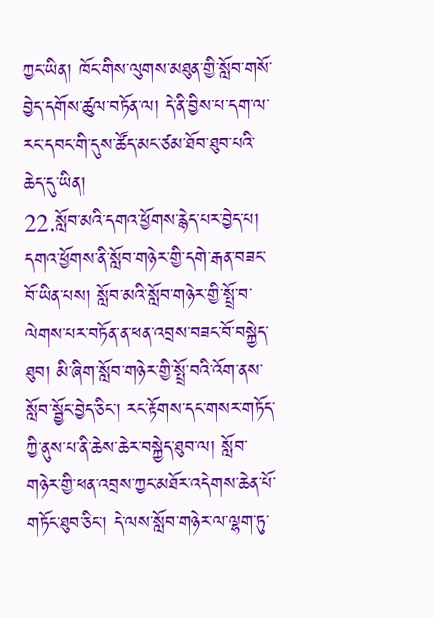ཀྱང་ཡིན། ཁོང་གིས་ལུགས་མཐུན་གྱི་སློབ་གསོ་བྱེད་དགོས་ཚུལ་བཏོན་ལ། དེ་ནི་བྱིས་པ་དག་ལ་རང་དབང་གི་དུས་ཚོད་མང་ཙམ་ཐོབ་ཐུབ་པའི་ཆེད་དུ་ཡིན།
22.སློབ་མའི་དགའ་ཕྱོགས་རྙེད་པར་བྱེད་པ།
དགའ་ཕྱོགས་ནི་སློབ་གཉེར་གྱི་དགེ་རྒན་བཟང་བོ་ཡིན་པས། སློབ་མའི་སློབ་གཉེར་གྱི་སྤྲོ་བ་ལེགས་པར་བཏོན་ན་ཕན་འབྲས་བཟང་བོ་བསྐྱེད་ཐུབ། མི་ཞིག་སློབ་གཉེར་གྱི་སྤྲོ་བའི་འོག་ནས་སློབ་སྦྱོང་བྱེད་ཅིང་། རང་རྟོགས་དང་གསར་གཏོད་ཀྱི་ནུས་པ་ནི་ཆེས་ཆེར་བསྐྱེད་ཐུབ་ལ། སློབ་གཉེར་གྱི་ཕན་འབྲས་ཀྱང་མཐོར་འདེགས་ཆེན་པོ་གཏོང་ཐུབ་ཅིང་། དེ་ལས་སློབ་གཉེར་ལ་ལྷག་ཏུ་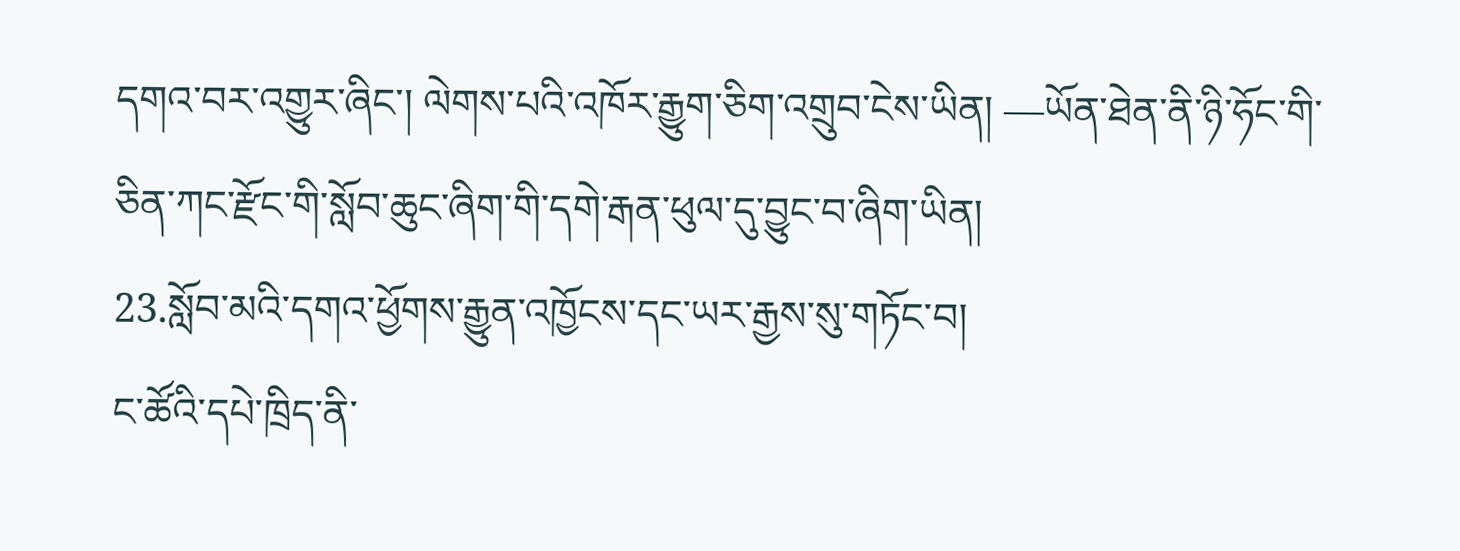དགའ་བར་འགྱུར་ཞིང་། ལེགས་པའི་འཁོར་རྒྱུག་ཅིག་འགྲུབ་ངེས་ཡིན། —ཡོན་ཐེན་ནི་ཉི་ཧོང་གི་ཅིན་ཀང་རྫོང་གི་སློབ་ཆུང་ཞིག་གི་དགེ་རྒན་ཕུལ་དུ་བྱུང་བ་ཞིག་ཡིན།
23.སློབ་མའི་དགའ་ཕྱོགས་རྒྱུན་འཁྱོངས་དང་ཡར་རྒྱས་སུ་གཏོང་བ།
ང་ཚོའི་དཔེ་ཁྲིད་ནི་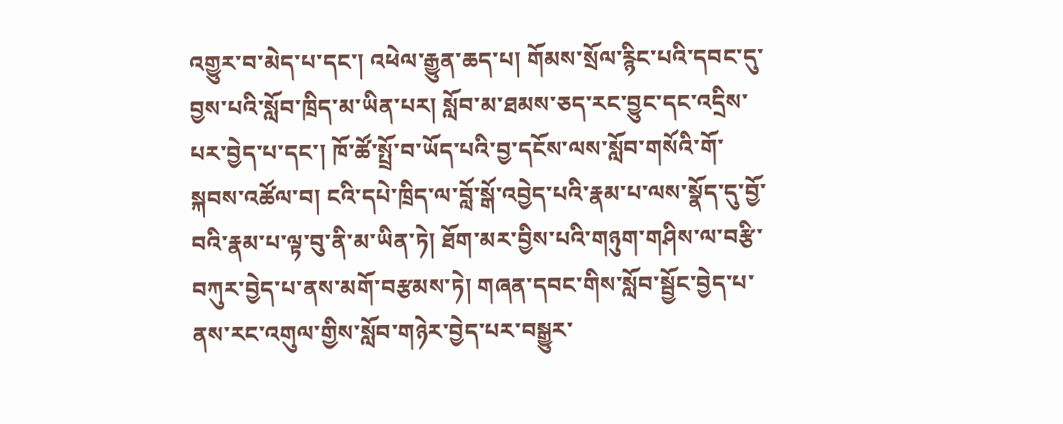འགྱུར་བ་མེད་པ་དང་། འཕེལ་རྒྱུན་ཆད་པ། གོམས་སྲོལ་རྙིང་པའི་དབང་དུ་བྱས་པའི་སློབ་ཁྲིད་མ་ཡིན་པར། སློབ་མ་ཐམས་ཅད་རང་བྱུང་དང་འདྲིས་པར་བྱེད་པ་དང་། ཁོ་ཚོ་སྤྲོ་བ་ཡོད་པའི་བྱ་དངོས་ལས་སློབ་གསོའི་གོ་སྐབས་འཚོལ་བ། ངའི་དཔེ་ཁྲིད་ལ་བློ་སྒོ་འབྱེད་པའི་རྣམ་པ་ལས་སྣོད་དུ་བྱོ་བའི་རྣམ་པ་ལྟ་བུ་ནི་མ་ཡིན་ཏེ། ཐོག་མར་བྱིས་པའི་གཉུག་གཤིས་ལ་བརྩི་བཀུར་བྱེད་པ་ནས་མགོ་བརྩམས་ཏེ། གཞན་དབང་གིས་སློབ་སྦྱོང་བྱེད་པ་ནས་རང་འགུལ་གྱིས་སློབ་གཉེར་བྱེད་པར་བསྒྱུར་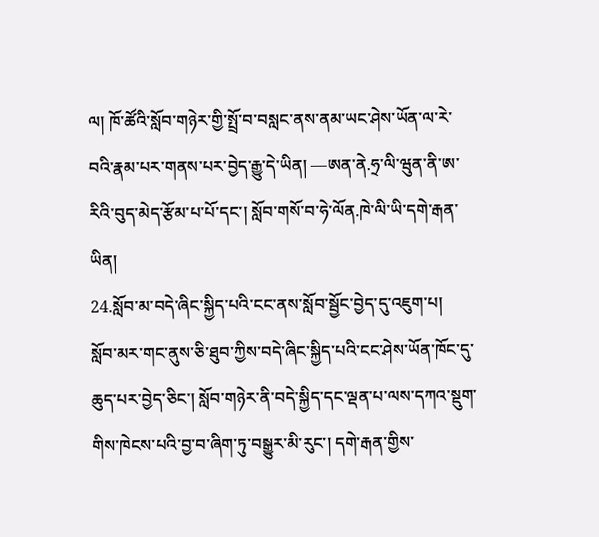ལ། ཁོ་ཚོའི་སློབ་གཉེར་གྱི་སྤྲོ་བ་བསླང་ནས་ནམ་ཡང་ཤེས་ཡོན་ལ་རེ་བའི་རྣམ་པར་གནས་པར་བྱེད་རྒྱུ་དེ་ཡིན། —ཨན་ནེ.ཧྲ་ལི་ཝུན་ནི་ཨ་རིའི་བུད་མེད་རྩོམ་པ་པོ་དང་། སློབ་གསོ་བ་ཧེ་ལོན.ཁེ་ལི་ཡི་དགེ་རྒན་ཡིན།
24.སློབ་མ་བདེ་ཞིང་སྐྱིད་པའི་ངང་ནས་སློབ་སྦྱོང་བྱེད་དུ་འཇུག་པ།
སློབ་མར་གང་ནུས་ཅི་ཐུབ་ཀྱིས་བདེ་ཞིང་སྐྱིད་པའི་ངང་ཤེས་ཡོན་ཁོང་དུ་ཆུད་པར་བྱེད་ཅིང་། སློབ་གཉེར་ནི་བདེ་སྐྱིད་དང་ལྡན་པ་ལས་དཀའ་སྡུག་གིས་ཁེངས་པའི་བྱ་བ་ཞིག་ཏུ་བསྒྱུར་མི་རུང་། དགེ་རྒན་གྱིས་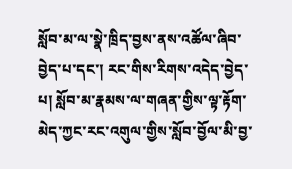སློབ་མ་ལ་སྣེ་ཁྲིད་བྱས་ནས་འཚོལ་ཞིབ་བྱེད་པ་དང་། རང་གིས་རིགས་འདེད་བྱེད་པ། སློབ་མ་རྣམས་ལ་གཞན་གྱིས་ལྟ་རྟོག་མེད་ཀྱང་རང་འགུལ་གྱིས་སློབ་བྱོལ་མི་བྱ་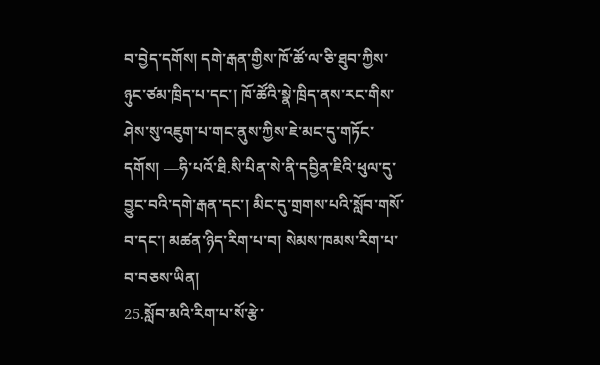བ་བྱེད་དགོས། དགེ་རྒན་གྱིས་ཁོ་ཚོ་ལ་ཅི་ཐུབ་ཀྱིས་ཉུང་ཙམ་ཁྲིད་པ་དང་། ཁོ་ཚོའི་སྣེ་ཁྲིད་ནས་རང་གིས་ཤེས་སུ་འཇུག་པ་གང་ནུས་ཀྱིས་ཇེ་མང་དུ་གཏོང་དགོས། —ཧི་པའོ་ཐི.སི་པིན་སེ་ནི་དབྱིན་ཇིའི་ཕུལ་དུ་བྱུང་བའི་དགེ་རྒན་དང་། མིང་དུ་གྲགས་པའི་སློབ་གསོ་བ་དང་། མཚན་ཉིད་རིག་པ་བ། སེམས་ཁམས་རིག་པ་བ་བཅས་ཡིན།
25.སློབ་མའི་རིག་པ་སོ་རྩེ་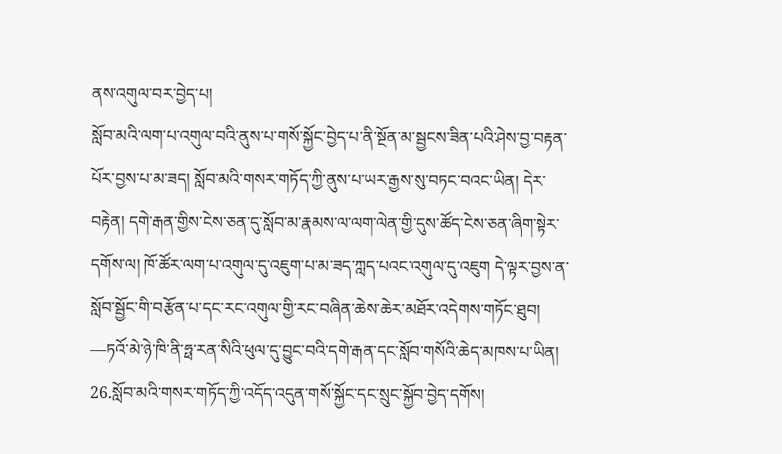ནས་འགུལ་བར་བྱེད་པ།
སློབ་མའི་ལག་པ་འགུལ་བའི་ནུས་པ་གསོ་སྐྱོང་བྱེད་པ་ནི་སྔོན་མ་སྦྱངས་ཟིན་པའི་ཤེས་བྱ་བརྟན་པོར་བྱས་པ་མ་ཟད། སློབ་མའི་གསར་གཏོད་ཀྱི་ནུས་པ་ཡར་རྒྱས་སུ་བཏང་བའང་ཡིན། དེར་བརྟེན། དགེ་རྒན་གྱིས་ངེས་ཅན་དུ་སློབ་མ་རྣམས་ལ་ལག་ལེན་གྱི་དུས་ཚོད་ངེས་ཅན་ཞིག་སྟེར་དགོས་ལ། ཁོ་ཚོར་ལག་པ་འགུལ་དུ་འཇུག་པ་མ་ཟད་ཀླད་པའང་འགུལ་དུ་འཇུག དེ་ལྟར་བྱས་ན་སློབ་སྦྱོང་གི་བརྩོན་པ་དང་རང་འགུལ་གྱི་རང་བཞིན་ཆེས་ཆེར་མཐོར་འདེགས་གཏོང་ཐུབ། —ཏའོ་མེ་ཉེ་ཁི་ནི་ཧྥ་རན་སིའི་ཕུལ་དུ་བྱུང་བའི་དགེ་རྒན་དང་སློབ་གསོའི་ཆེད་མཁས་པ་ཡིན།
26.སློབ་མའི་གསར་གཏོད་ཀྱི་འདོད་འདུན་གསོ་སྐྱོང་དང་སྲུང་སྐྱོབ་བྱེད་དགོས།